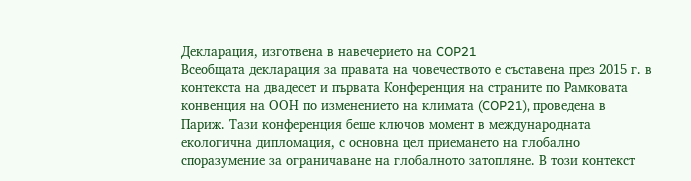Декларация, изготвена в навечерието на COP21
Всеобщата декларация за правата на човечеството е съставена през 2015 г. в контекста на двадесет и първата Конференция на страните по Рамковата конвенция на ООН по изменението на климата (COP21), проведена в Париж. Тази конференция беше ключов момент в международната екологична дипломация, с основна цел приемането на глобално споразумение за ограничаване на глобалното затопляне. В този контекст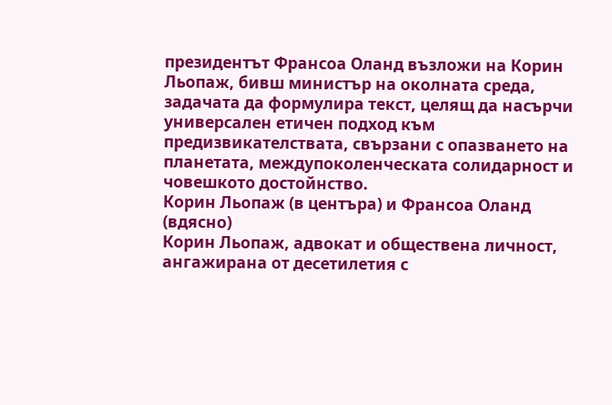президентът Франсоа Оланд възложи на Корин Льопаж, бивш министър на околната среда, задачата да формулира текст, целящ да насърчи универсален етичен подход към предизвикателствата, свързани с опазването на планетата, междупоколенческата солидарност и човешкото достойнство.
Корин Льопаж (в центъра) и Франсоа Оланд (вдясно)
Корин Льопаж, адвокат и обществена личност, ангажирана от десетилетия с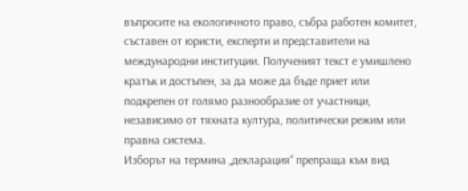въпросите на екологичното право, събра работен комитет, съставен от юристи, експерти и представители на международни институции. Полученият текст е умишлено кратък и достъпен, за да може да бъде приет или подкрепен от голямо разнообразие от участници, независимо от тяхната култура, политически режим или правна система.
Изборът на термина „декларация“ препраща към вид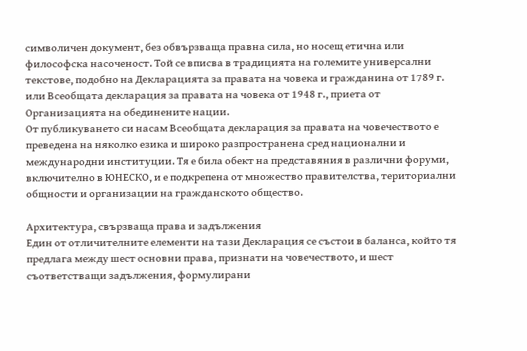символичен документ, без обвързваща правна сила, но носещ етична или философска насоченост. Той се вписва в традицията на големите универсални текстове, подобно на Декларацията за правата на човека и гражданина от 1789 г. или Всеобщата декларация за правата на човека от 1948 г., приета от Организацията на обединените нации.
От публикуването си насам Всеобщата декларация за правата на човечеството е преведена на няколко езика и широко разпространена сред национални и международни институции. Тя е била обект на представяния в различни форуми, включително в ЮНЕСКО, и е подкрепена от множество правителства, териториални общности и организации на гражданското общество.

Архитектура, свързваща права и задължения
Един от отличителните елементи на тази Декларация се състои в баланса, който тя предлага между шест основни права, признати на човечеството, и шест съответстващи задължения, формулирани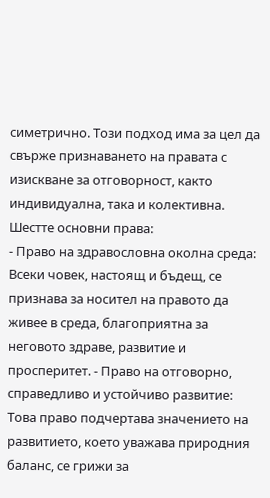симетрично. Този подход има за цел да свърже признаването на правата с изискване за отговорност, както индивидуална, така и колективна.
Шестте основни права:
- Право на здравословна околна среда:
Всеки човек, настоящ и бъдещ, се признава за носител на правото да живее в среда, благоприятна за неговото здраве, развитие и просперитет. - Право на отговорно, справедливо и устойчиво развитие:
Това право подчертава значението на развитието, което уважава природния баланс, се грижи за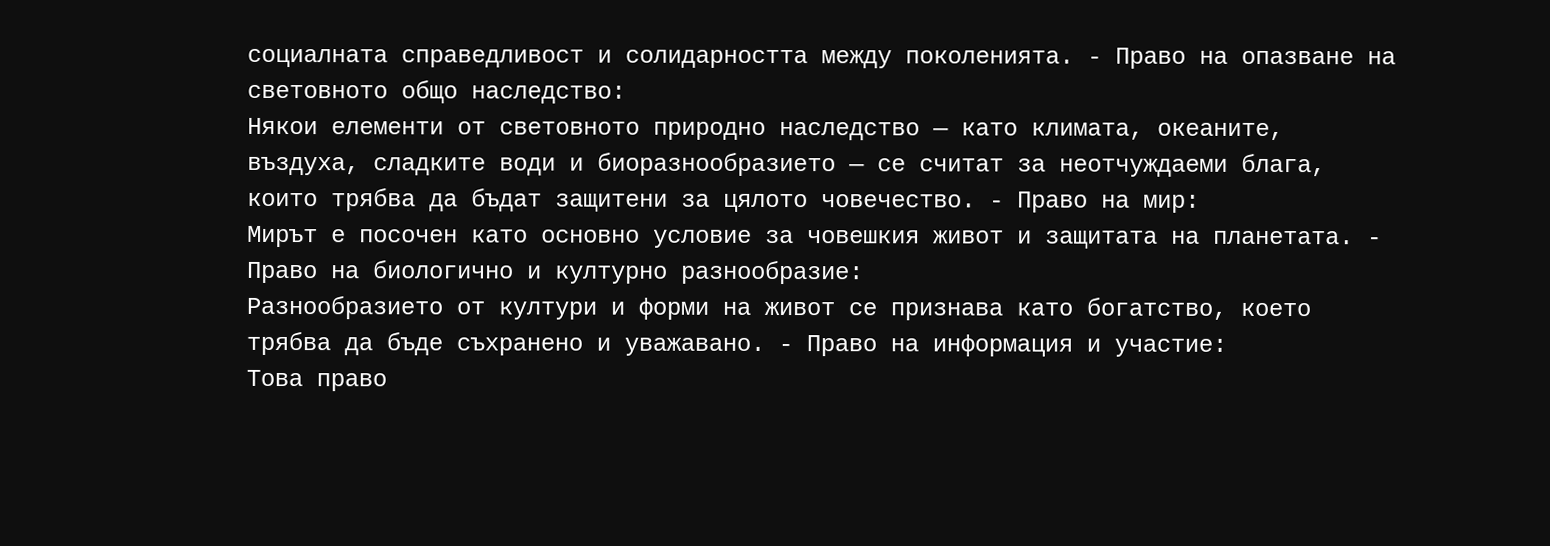социалната справедливост и солидарността между поколенията. - Право на опазване на световното общо наследство:
Някои елементи от световното природно наследство — като климата, океаните, въздуха, сладките води и биоразнообразието — се считат за неотчуждаеми блага, които трябва да бъдат защитени за цялото човечество. - Право на мир:
Мирът е посочен като основно условие за човешкия живот и защитата на планетата. - Право на биологично и културно разнообразие:
Разнообразието от култури и форми на живот се признава като богатство, което трябва да бъде съхранено и уважавано. - Право на информация и участие:
Това право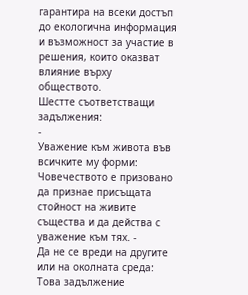гарантира на всеки достъп до екологична информация и възможност за участие в решения, които оказват влияние върху обществото.
Шестте съответстващи задължения:
-
Уважение към живота във всичките му форми:
Човечеството е призовано да признае присъщата стойност на живите същества и да действа с уважение към тях. -
Да не се вреди на другите или на околната среда:
Това задължение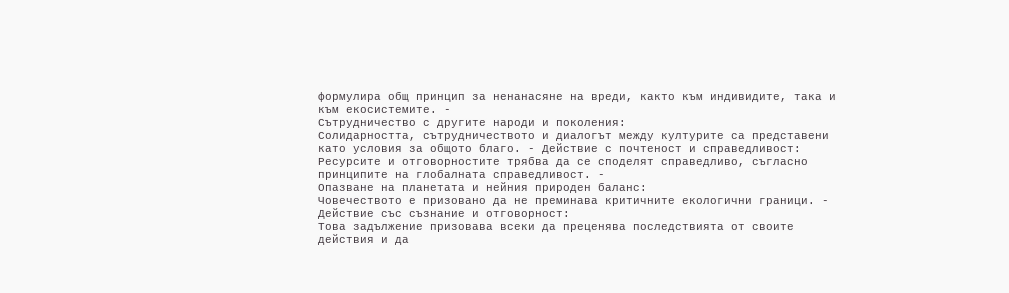формулира общ принцип за ненанасяне на вреди, както към индивидите, така и към екосистемите. -
Сътрудничество с другите народи и поколения:
Солидарността, сътрудничеството и диалогът между културите са представени като условия за общото благо. - Действие с почтеност и справедливост:
Ресурсите и отговорностите трябва да се споделят справедливо, съгласно принципите на глобалната справедливост. -
Опазване на планетата и нейния природен баланс:
Човечеството е призовано да не преминава критичните екологични граници. - Действие със съзнание и отговорност:
Това задължение призовава всеки да преценява последствията от своите действия и да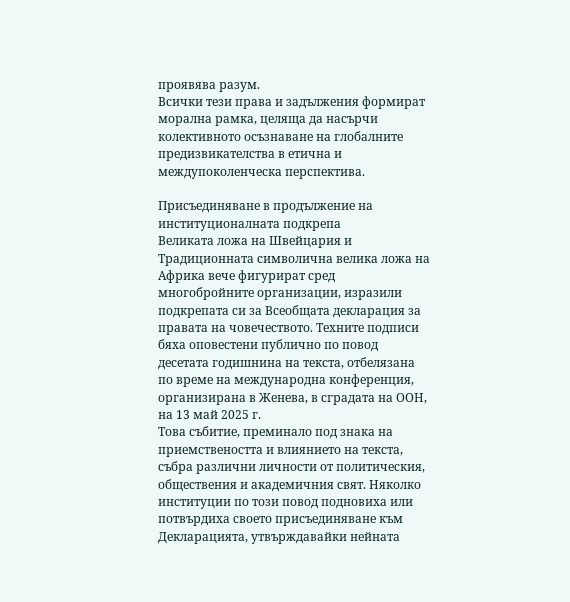проявява разум.
Всички тези права и задължения формират морална рамка, целяща да насърчи колективното осъзнаване на глобалните предизвикателства в етична и междупоколенческа перспектива.

Присъединяване в продължение на институционалната подкрепа
Великата ложа на Швейцария и Традиционната символична велика ложа на Африка вече фигурират сред многобройните организации, изразили подкрепата си за Всеобщата декларация за правата на човечеството. Техните подписи бяха оповестени публично по повод десетата годишнина на текста, отбелязана по време на международна конференция, организирана в Женева, в сградата на ООН, на 13 май 2025 г.
Това събитие, преминало под знака на приемствеността и влиянието на текста, събра различни личности от политическия, обществения и академичния свят. Няколко институции по този повод подновиха или потвърдиха своето присъединяване към Декларацията, утвърждавайки нейната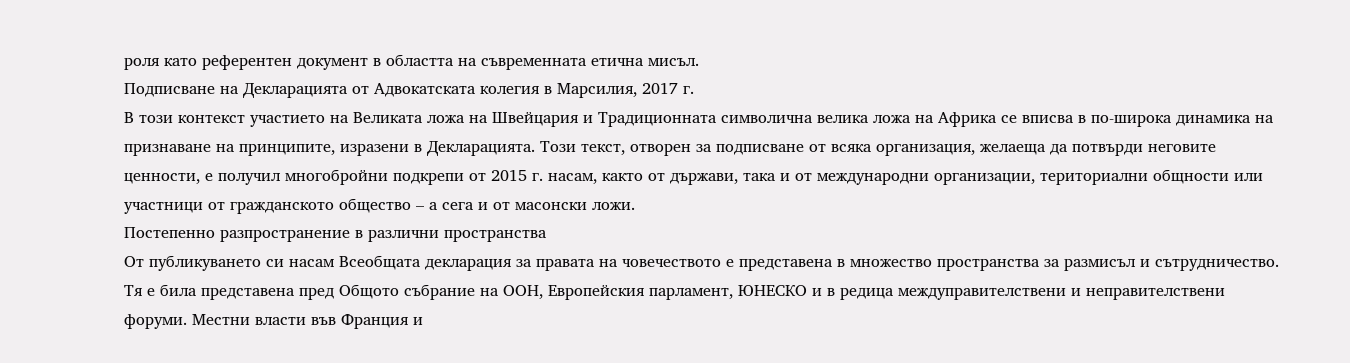роля като референтен документ в областта на съвременната етична мисъл.
Подписване на Декларацията от Адвокатската колегия в Марсилия, 2017 г.
В този контекст участието на Великата ложа на Швейцария и Традиционната символична велика ложа на Африка се вписва в по-широка динамика на признаване на принципите, изразени в Декларацията. Този текст, отворен за подписване от всяка организация, желаеща да потвърди неговите ценности, е получил многобройни подкрепи от 2015 г. насам, както от държави, така и от международни организации, териториални общности или участници от гражданското общество – а сега и от масонски ложи.
Постепенно разпространение в различни пространства
От публикуването си насам Всеобщата декларация за правата на човечеството е представена в множество пространства за размисъл и сътрудничество. Тя е била представена пред Общото събрание на ООН, Европейския парламент, ЮНЕСКО и в редица междуправителствени и неправителствени форуми. Местни власти във Франция и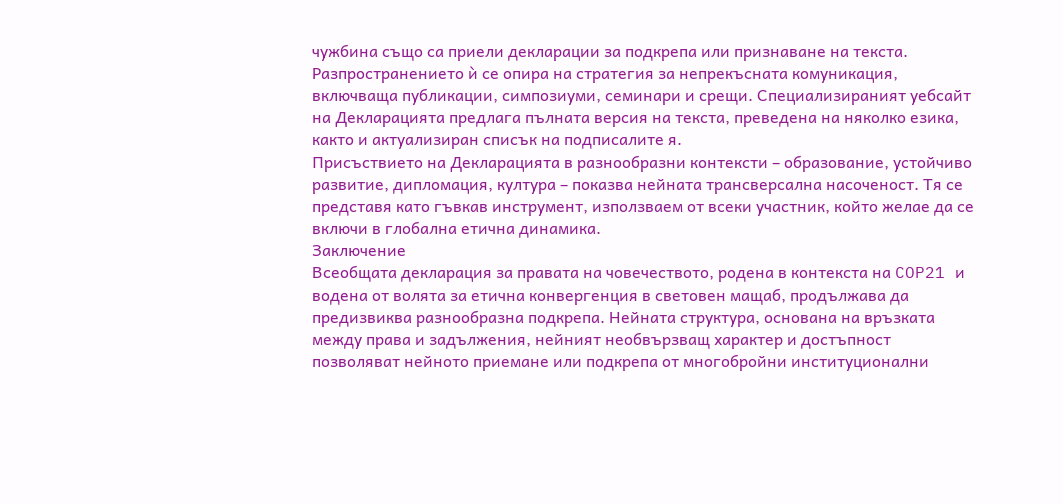чужбина също са приели декларации за подкрепа или признаване на текста.
Разпространението ѝ се опира на стратегия за непрекъсната комуникация, включваща публикации, симпозиуми, семинари и срещи. Специализираният уебсайт на Декларацията предлага пълната версия на текста, преведена на няколко езика, както и актуализиран списък на подписалите я.
Присъствието на Декларацията в разнообразни контексти – образование, устойчиво развитие, дипломация, култура – показва нейната трансверсална насоченост. Тя се представя като гъвкав инструмент, използваем от всеки участник, който желае да се включи в глобална етична динамика.
Заключение
Всеобщата декларация за правата на човечеството, родена в контекста на COP21 и водена от волята за етична конвергенция в световен мащаб, продължава да предизвиква разнообразна подкрепа. Нейната структура, основана на връзката между права и задължения, нейният необвързващ характер и достъпност позволяват нейното приемане или подкрепа от многобройни институционални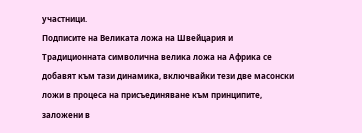участници.
Подписите на Великата ложа на Швейцария и Традиционната символична велика ложа на Африка се добавят към тази динамика, включвайки тези две масонски ложи в процеса на присъединяване към принципите, заложени в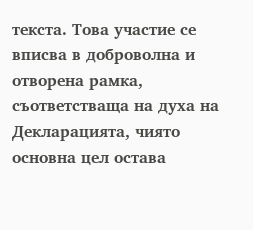текста. Това участие се вписва в доброволна и отворена рамка, съответстваща на духа на Декларацията, чиято основна цел остава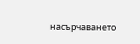насърчаването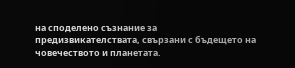на споделено съзнание за предизвикателствата, свързани с бъдещето на човечеството и планетата.